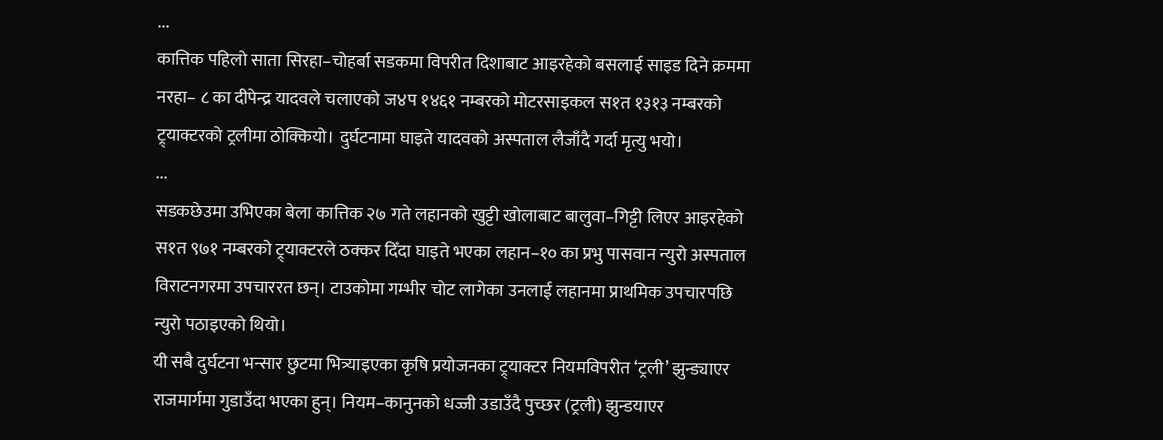...
कात्तिक पहिलो साता सिरहा–चोहर्बा सडकमा विपरीत दिशाबाट आइरहेको बसलाई साइड दिने क्रममा नरहा– ८ का दीपेन्द्र यादवले चलाएको ज४प १४६१ नम्बरको मोटरसाइकल स१त १३१३ नम्बरको ट्र्याक्टरको ट्रलीमा ठोक्कियो। दुर्घटनामा घाइते यादवको अस्पताल लैजाँदै गर्दा मृत्यु भयो।
...
सडकछेउमा उभिएका बेला कात्तिक २७ गते लहानको खुट्टी खोलाबाट बालुवा–गिट्टी लिएर आइरहेको स१त ९७१ नम्बरको ट्र्याक्टरले ठक्कर दिँदा घाइते भएका लहान–१० का प्रभु पासवान न्युरो अस्पताल विराटनगरमा उपचाररत छन्। टाउकोमा गम्भीर चोट लागेका उनलाई लहानमा प्राथमिक उपचारपछि न्युरो पठाइएको थियो।
यी सबै दुर्घटना भन्सार छुटमा भित्र्याइएका कृषि प्रयोजनका ट्र्याक्टर नियमविपरीत ‘ट्रली’ झुन्ड्याएर राजमार्गमा गुडाउँदा भएका हुन्। नियम–कानुनको धज्जी उडाउँदै पुच्छर (ट्रली) झुन्डयाएर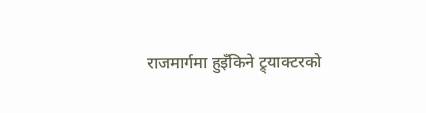राजमार्गमा हुइँकिने ट्र्याक्टरको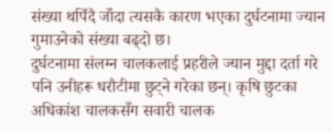संख्या थपिँदै जाँदा त्यसकै कारण भएका दुर्घटनामा ज्यान गुमाउनेको संख्या बढ्दो छ।
दुर्घटनामा संलग्न चालकलाई प्रहरीले ज्यान मुद्दा दर्ता गरे पनि उनीहरू धरौटीमा छुट्ने गरेका छन्। कृषि छुटका अधिकांश चालकसँग सवारी चालक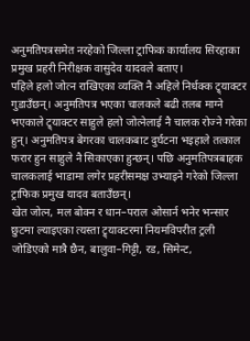अनुमतिपत्रसमेत नरहेको जिल्ला ट्राफिक कार्यालय सिरहाका प्रमुख प्रहरी निरीक्षक वासुदेव यादवले बताए।
पहिले हलो जोत्न राखिएका व्यक्ति नै अहिले निर्धक्क ट्र्याक्टर गुडाउँछन्। अनुमतिपत्र भएका चालकले बढी तलब माग्ने भएकाले ट्र्याक्टर साहुले हलो जोत्नेलाई नै चालक रोज्ने गरेका हुन्। अनुमतिपत्र बेगरका चालकबाट दुर्घटना भइहाले तत्काल फरार हुन साहुले नै सिकाएका हुन्छन्। पछि अनुमतिपत्रबाहक चालकलाई भाडामा लगेर प्रहरीसमक्ष उभ्याइने गरेको जिल्ला ट्राफिक प्रमुख यादव बताउँछन्।
खेत जोत्न, मल बोक्न र धान–पराल ओसार्न भनेर भन्सार छुटमा ल्याइएका त्यस्ता ट्र्याक्टरमा नियमविपरीत ट्रली जोडिएको मात्रै छैन, बालुवा–गिट्टी, रड, सिमेन्ट,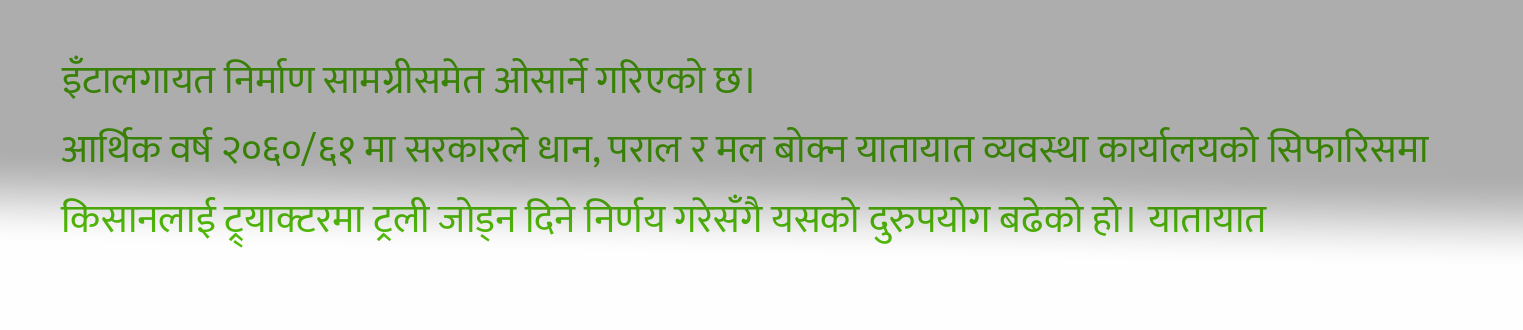इँटालगायत निर्माण सामग्रीसमेत ओसार्ने गरिएको छ।
आर्थिक वर्ष २०६०/६१ मा सरकारले धान, पराल र मल बोक्न यातायात व्यवस्था कार्यालयको सिफारिसमा किसानलाई ट्र्याक्टरमा ट्रली जोड्न दिने निर्णय गरेसँगै यसको दुरुपयोग बढेको हो। यातायात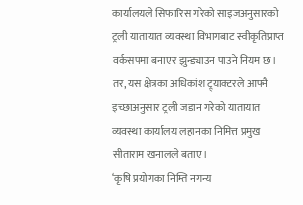कार्यालयले सिफारिस गरेको साइजअनुसारको ट्रली यातायात व्यवस्था विभागबाट स्वीकृतिप्राप्त वर्कसपमा बनाएर झुन्ड्याउन पाउने नियम छ। तर, यस क्षेत्रका अधिकांश ट्र्याक्टरले आफ्नै इच्छाअनुसार ट्रली जडान गरेको यातायात व्यवस्था कार्यालय लहानका निमित्त प्रमुख सीताराम खनालले बताए।
‘कृषि प्रयोगका निम्ति नगन्य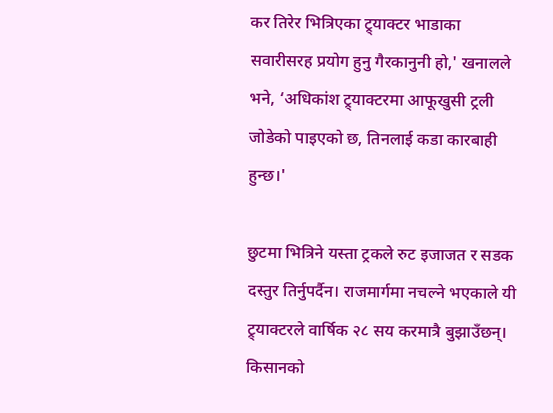कर तिरेर भित्रिएका ट्र्याक्टर भाडाका सवारीसरह प्रयोग हुनु गैरकानुनी हो,' खनालले भने, ‘अधिकांश ट्र्याक्टरमा आफूखुसी ट्रली जोडेको पाइएको छ, तिनलाई कडा कारबाही हुन्छ।'

छुटमा भित्रिने यस्ता ट्रकले रुट इजाजत र सडक दस्तुर तिर्नुपर्दैन। राजमार्गमा नचल्ने भएकाले यी ट्र्याक्टरले वार्षिक २८ सय करमात्रै बुझाउँछन्। किसानको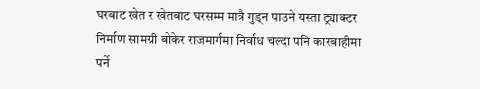घरबाट खेत र खेतबाट घरसम्म मात्रै गुड्न पाउने यस्ता ट्र्याक्टर निर्माण सामग्री बोकेर राजमार्गमा निर्वाध चल्दा पनि कारबाहीमा पर्ने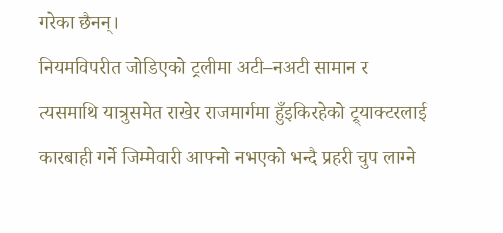गरेका छैनन्।
नियमविपरीत जोडिएको ट्रलीमा अटी–नअटी सामान र त्यसमाथि यात्रुसमेत राखेर राजमार्गमा हुँइकिरहेको ट्र्याक्टरलाई कारबाही गर्ने जिम्मेवारी आफ्नो नभएको भन्दै प्रहरी चुप लाग्ने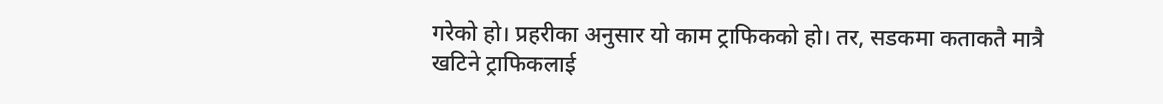गरेको हो। प्रहरीका अनुसार यो काम ट्राफिकको हो। तर, सडकमा कताकतै मात्रै खटिने ट्राफिकलाई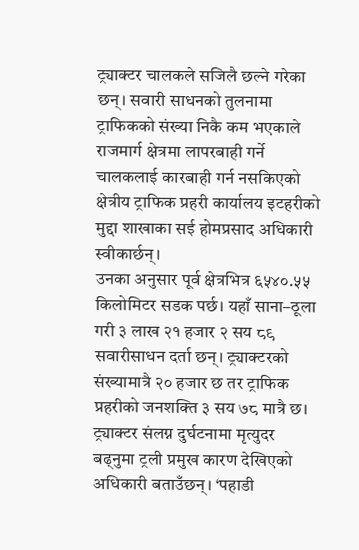ट्र्याक्टर चालकले सजिलै छल्ने गरेका छन्। सवारी साधनको तुलनामा ट्राफिकको संख्या निकै कम भएकाले राजमार्ग क्षेत्रमा लापरबाही गर्ने चालकलाई कारबाही गर्न नसकिएको क्षेत्रीय ट्राफिक प्रहरी कार्यालय इटहरीको मुद्दा शाखाका सई होमप्रसाद अधिकारी स्वीकार्छन्।
उनका अनुसार पूर्व क्षेत्रभित्र ६५४०.५५ किलोमिटर सडक पर्छ। यहाँ साना–ठूला गरी ३ लाख २१ हजार २ सय ८९ सवारीसाधन दर्ता छन्। ट्र्याक्टरको संख्यामात्रै २० हजार छ तर ट्राफिक प्रहरीको जनशक्ति ३ सय ७८ मात्रै छ।
ट्र्याक्टर संलग्न दुर्घटनामा मृत्युदर बढ्नुमा ट्रली प्रमुख कारण देखिएको अधिकारी बताउँछन्। ‘पहाडी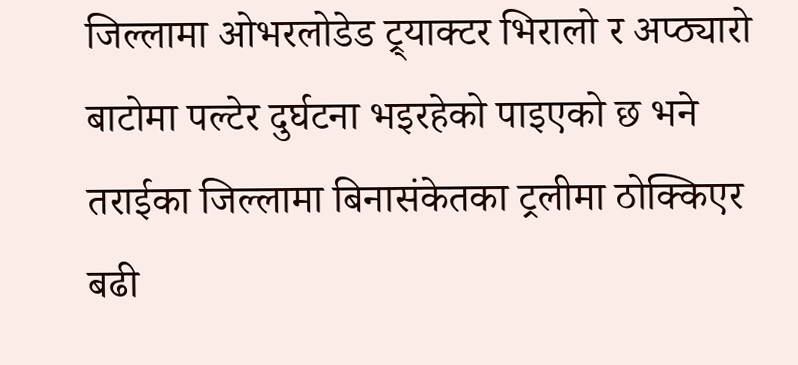जिल्लामा ओभरलोडेड ट्र्याक्टर भिरालो र अप्ठ्यारो बाटोमा पल्टेर दुर्घटना भइरहेको पाइएको छ भने तराईका जिल्लामा बिनासंकेतका ट्रलीमा ठोक्किएर बढी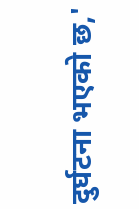दुर्घटना भएको छ,'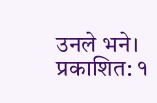उनले भने।
प्रकाशित: १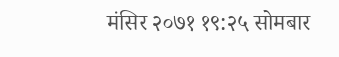मंसिर २०७१ १९:२५ सोमबार